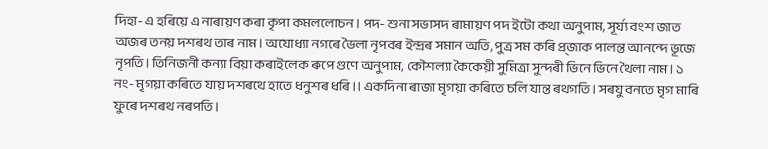দিহা- এ হৰিয়ে এ নাৰায়ণ কৰা কৃপা কমললোচন। পদ- শুনা সভাসদ ৰামায়ণ পদ ইটো কথা অনুপাম, সূৰ্য্য বংশ জাত অজৰ তনয় দশৰথ তাৰ নাম। অযোধ্যা নগৰে ভৈলা নৃপবৰ ইন্দ্ৰৰ সমান অতি, পুত্ৰ সম কৰি প্ৰ্জাক পালন্ত আনন্দে ভূজে নৃপতি। তিনিজনী কন্যা বিয়া কৰাইলেক ৰুপে গুণে অনুপাম, কৌশল্যা কৈকেয়ী সুমিত্ৰা সুন্দৰী ভিনে ভিনে থৈলা নাম। ১ নং- মৃগয়া কৰিতে যায় দশৰথে হাতে ধনুশৰ ধৰি।। একদিনা ৰাজা মৃগয়া কৰিতে চলি যান্ত ৰথগতি। সৰযু বনতে মৃগ মাৰি ফুৰে দশৰথ নৰপতি।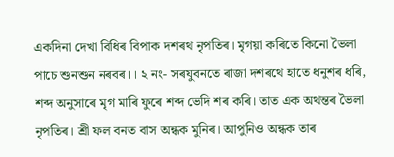একদিনা দেখা বিধিৰ বিপাক দশৰথ নৃপতিৰ। মৃগয়া কৰিতে কিনো ভৈলা পাচে শুনশুন নৰবৰ।। ২ নং- সৰযুবনতে ৰাজা দশৰথে হাতে ধনুশৰ ধৰি, শব্দ অনুসাৰে মৃগ মাৰি ফুৰে শব্দ ভেদি শৰ কৰি। তাত এক অথন্তৰ ভৈলা নৃপতিৰ। শ্ৰী ফল বনত বাস অন্ধক মুনিৰ। আপুনিও অন্ধক তাৰ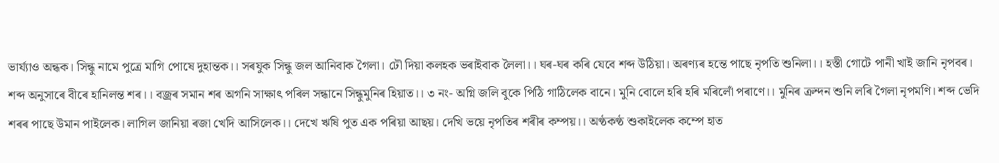ভাৰ্য্যাও অন্ধক। সিন্ধু নামে পুত্ৰে মাগি পোষে দুহান্তক।। সৰযুক সিন্ধু জল আনিবাক গৈলা। ঢৌ দিয়া কলহক ভৰাইবাক লৈলা।। ঘৰ-ঘৰ কৰি যেবে শব্দ উঠিয়া। অৰণ্যৰ হন্তে পাছে নৃপতি শুনিলা।। হস্তী গোটে পানী খাই জানি নৃপবৰ। শব্দ অনুসাৰে বীৰে হানিলন্ত শৰ।। বজ্ৰৰ সমান শৰ অগনি সাক্ষাৎ পৰিল সন্ধানে সিন্ধুমুনিৰ হিয়াত।। ৩ নং- অগ্নি জলি বুকে পিঠি গাঠিলেক বানে। মুনি বোলে হৰি হৰি মৰিলোঁ পৰাণে।। মুনিৰ ক্ৰন্দন শুনি লৰি গৈলা নৃপমণি। শব্দ ভেদি শৰৰ পাছে উমান পাইলেক। লাগিল জানিয়া ৰজা খেদি আসিলেক।। দেখে ঋষি পুত এক পৰিয়া আছয়। দেখি ভয়ে নৃপতিৰ শৰীৰ কম্পয়।। অণ্ঠকণ্ঠ শুকাইলেক কম্পে হাত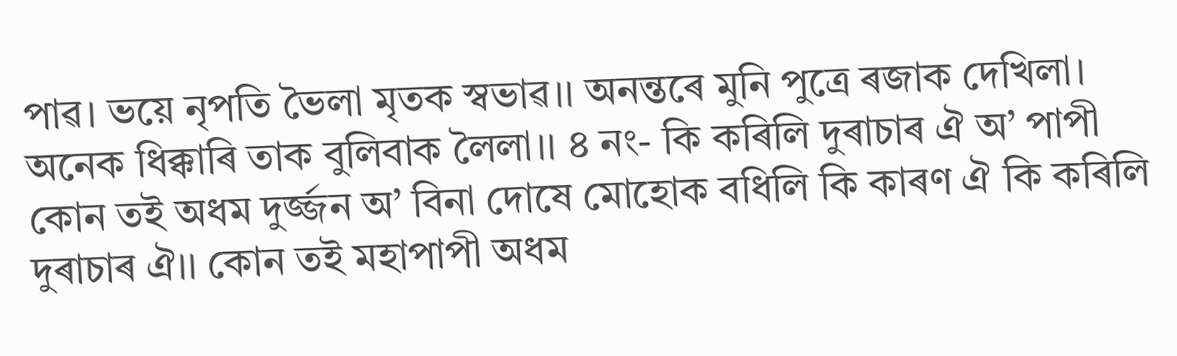পাৱ। ভয়ে নৃপতি ভৈলা মৃতক স্বভাৱ।। অনন্তৰে মুনি পুত্ৰে ৰজাক দেখিলা। অনেক ধিক্কাৰি তাক বুলিবাক লৈলা।। ৪ নং- কি কৰিলি দুৰাচাৰ ঐ অ’ পাপী কোন তই অধম দুৰ্জ্জন অ’ বিনা দোষে মোহোক বধিলি কি কাৰণ ঐ কি কৰিলি দুৰাচাৰ ঐ।। কোন তই মহাপাপী অধম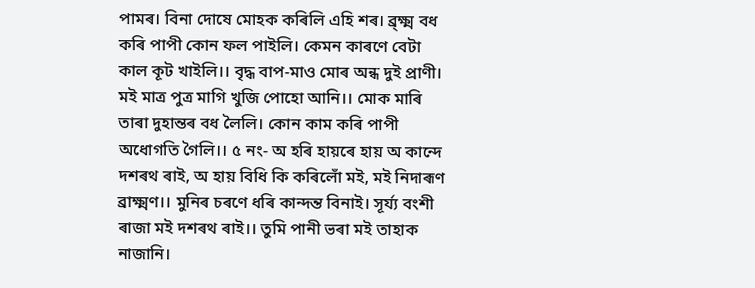পামৰ। বিনা দোষে মোহক কৰিলি এহি শৰ। ব্ৰ্ক্ষ্ম বধ কৰি পাপী কোন ফল পাইলি। কেমন কাৰণে বেটা কাল কূট খাইলি।। বৃদ্ধ বাপ-মাও মোৰ অন্ধ দুই প্ৰাণী। মই মাত্ৰ পুত্ৰ মাগি খুজি পোহো আনি।। মোক মাৰি তাৰা দুহান্তৰ বধ লৈলি। কোন কাম কৰি পাপী অধোগতি গৈলি।। ৫ নং- অ হৰি হায়ৰে হায় অ কান্দে দশৰথ ৰাই, অ হায় বিধি কি কৰিলোঁ মই, মই নিদাৰূণ ব্ৰাক্ষ্মণ।। মুনিৰ চৰণে ধৰি কান্দন্ত বিনাই। সূৰ্য্য বংশী ৰাজা মই দশৰথ ৰাই।। তুমি পানী ভৰা মই তাহাক নাজানি।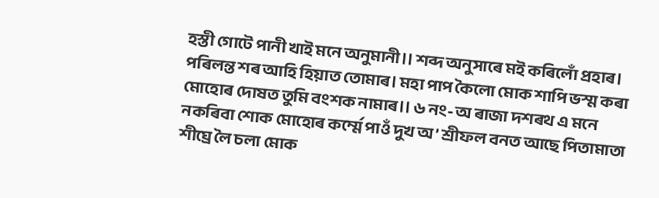হস্তী গোটে পানী খাই মনে অনুমানী।। শব্দ অনুসাৰে মই কৰিলোঁ প্ৰহাৰ। পৰিলন্ত শৰ আহি হিয়াত তোমাৰ। মহা পাপ কৈলো মোক শাপি ভস্ম কৰা মোহোৰ দোষত তুমি বংশক নামাৰ।। ৬ নং- অ ৰাজা দশৰথ এ মনে নকৰিবা শোক মোহোৰ কৰ্ম্মে পাওঁ দুখ অ’ শ্ৰীফল বনত আছে পিতামাতা শীঘ্ৰে লৈ চলা মোক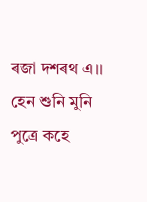ৰজা দশৰথ এ।। হেন শুনি মুনি পুত্ৰে কহে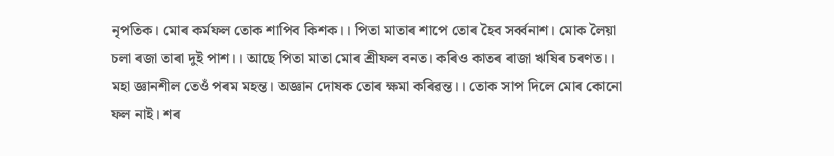নৃপতিক। মোৰ কৰ্মফল তোক শাপিব কিশক।। পিতা মাতাৰ শাপে তোৰ হৈব সৰ্ব্বনাশ। মোক লৈয়া চলা ৰজা তাৰা দুই পাশ।। আছে পিতা মাতা মোৰ শ্ৰীফল বনত। কৰিও কাতৰ ৰাজা ঋষিৰ চৰণত।। মহা জ্ঞানশীল তেওঁ পৰম মহন্ত। অজ্ঞান দোষক তোৰ ক্ষমা কৰিৱন্ত।। তোক সাপ দিলে মোৰ কোনো ফল নাই। শৰ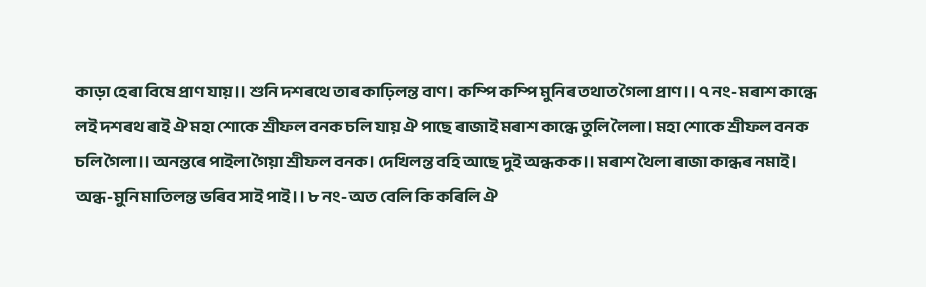কাড়া হেৰা বিষে প্ৰাণ যায়।। শুনি দশৰথে তাৰ কাঢ়িলন্ত বাণ। কম্পি কম্পি মুনিৰ তথাত গৈলা প্ৰাণ।। ৭ নং- মৰাশ কান্ধে লই দশৰথ ৰাই ঐ মহা শোকে শ্ৰীফল বনক চলি যায় ঐ পাছে ৰাজাই মৰাশ কান্ধে তুলি লৈলা। মহা শোকে শ্ৰীফল বনক চলি গৈলা।। অনন্তৰে পাইলা গৈয়া শ্ৰীফল বনক। দেখিলন্ত বহি আছে দুই অন্ধকক।। মৰাশ থৈলা ৰাজা কান্ধৰ নমাই। অন্ধ-মুনি মাতিলন্ত ভৰিব সাই পাই।। ৮ নং- অত বেলি কি কৰিলি ঐ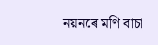নয়নৰে মণি বাচা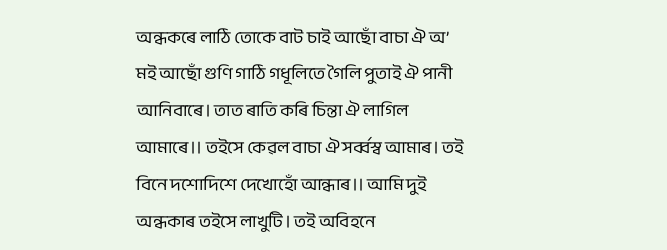অন্ধকৰে লাঠি তোকে বাট চাই আছোঁ বাচা ঐ অ’ মই আছোঁ গুণি গাঠি গধূলিতে গৈলি পুতাই ঐ পানী আনিবাৰে। তাত ৰাতি কৰি চিন্তা ঐ লাগিল আমাৰে।। তইসে কেৱল বাচা ঐ সৰ্ব্বস্ব আমাৰ। তই বিনে দশোদিশে দেখোহোঁ আন্ধাৰ।। আমি দুই অন্ধকাৰ তইসে লাখুটি। তই অবিহনে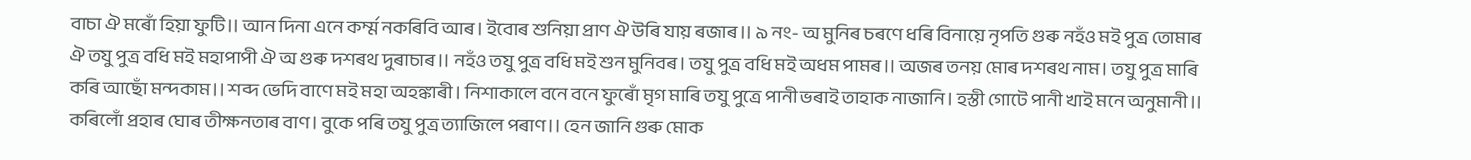বাচা ঐ মৰোঁ হিয়া ফুটি।। আন দিনা এনে কৰ্ম্ম নকৰিবি আৰ। ইবোৰ শুনিয়া প্ৰাণ ঐ উৰি যায় ৰজাৰ।। ৯ নং- অ মুনিৰ চৰণে ধৰি বিনায়ে নৃপতি গুৰু নহঁও মই পুত্ৰ তোমাৰ ঐ তযু পুত্ৰ বধি মই মহাপাপী ঐ অ গুৰু দশৰথ দুৰাচাৰ।। নহঁও তযু পুত্ৰ বধি মই শুন মুনিবৰ। তযু পুত্ৰ বধি মই অধম পামৰ।। অজৰ তনয় মোৰ দশৰথ নাম। তযু পুত্ৰ মাৰি কৰি আছোঁ মন্দকাম।। শব্দ ভেদি বাণে মই মহা অহঙ্কাৰী। নিশাকালে বনে বনে ফুৰোঁ মৃগ মাৰি তযু পুত্ৰে পানী ভৰাই তাহাক নাজানি। হস্তী গোটে পানী খাই মনে অনুমানী।। কৰিলোঁ প্ৰহাৰ ঘোৰ তীক্ষনতাৰ বাণ। বুকে পৰি তযু পুত্ৰ ত্যাজিলে পৰাণ।। হেন জানি গুৰু মোক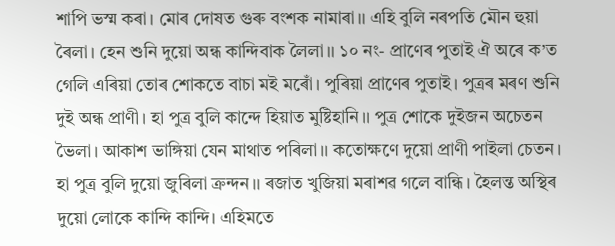শাপি ভস্ম কৰা। মোৰ দোষত গুৰু বংশক নামাৰা।। এহি বুলি নৰপতি মৌন হুয়া ৰৈলা। হেন শুনি দুয়ো অন্ধ কান্দিবাক লৈলা।। ১০ নং- প্ৰাণেৰ পুতাই ঐ অৰে ক’ত গেলি এৰিয়া তোৰ শোকতে বাচা মই মৰোঁ। পুৰিয়া প্ৰাণেৰ পুতাই। পুত্ৰৰ মৰণ শুনি দুই অন্ধ প্ৰাণী। হা পুত্ৰ বুলি কান্দে হিয়াত মুষ্টিহানি।। পুত্ৰ শোকে দুইজন অচেতন ভৈলা। আকাশ ভাঙ্গিয়া যেন মাথাত পৰিলা।। কতোক্ষণে দুয়ো প্ৰাণী পাইলা চেতন। হা পুত্ৰ বুলি দুয়ো জুৰিলা ক্ৰন্দন।। ৰজাত খুজিয়া মৰাশৱ গলে বান্ধি। হৈলন্ত অস্থিৰ দুয়ো লোকে কান্দি কান্দি। এহিমতে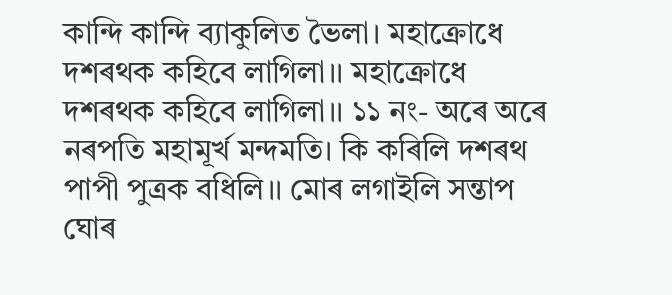কান্দি কান্দি ব্যাকুলিত ভৈলা। মহাক্ৰোধে দশৰথক কহিবে লাগিলা।। মহাক্ৰোধে দশৰথক কহিবে লাগিলা।। ১১ নং- অৰে অৰে নৰপতি মহামূৰ্খ মন্দমতি। কি কৰিলি দশৰথ পাপী পুত্ৰক বধিলি।। মোৰ লগাইলি সন্তাপ ঘোৰ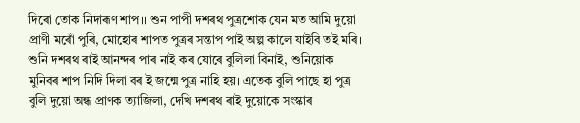দিৰো তোক নিদাৰূণ শাপ।। শুন পাপী দশৰথ পুত্ৰশোক যেন মত আমি দুয়ো প্ৰাণী মৰোঁ পুৰি, মোহোৰ শাপত পুত্ৰৰ সন্তাপ পাই অল্প কালে যাইবি তই মৰি। শুনি দশৰথ ৰাই আনন্দৰ পাৰ নাই কৰ যোৰে বুলিলা বিনাই, শুনিয়োক মুনিবৰ শাপ নিদি দিলা বৰ ই জন্মে পুত্ৰ নাহি হয়। এতেক বুলি পাছে হা পুত্ৰ বুলি দুয়ো অন্ধ প্ৰাণক ত্যাজিলা, দেখি দশৰথ ৰাই দুয়োকে সংস্কাৰ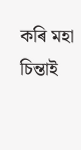কৰি মহা চিন্তাই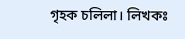গৃহক চলিলা। লিখকঃ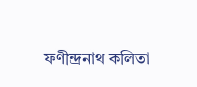ফণীন্দ্ৰনাথ কলিতা